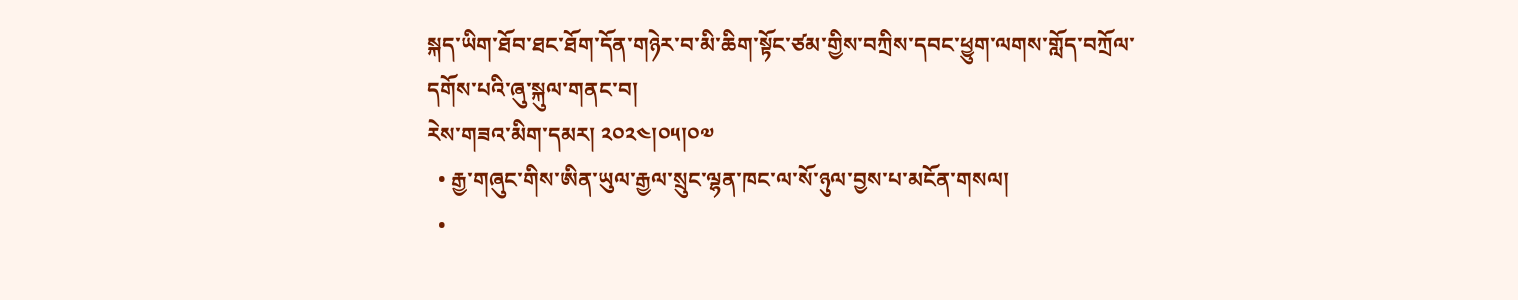སྐད་ཡིག་ཐོབ་ཐང་ཐོག་དོན་གཉེར་བ་མི་ཆིག་སྟོང་ཙམ་གྱིས་བཀྲིས་དབང་ཕྱུག་ལགས་གློད་བཀྲོལ་དགོས་པའི་ཞུ་སྐུལ་གནང་བ།
རེས་གཟའ་མིག་དམར། ༢༠༢༤།༠༥།༠༧
  • རྒྱ་གཞུང་གིས་ཨིན་ཡུལ་རྒྱལ་སྲུང་ལྷན་ཁང་ལ་སོ་ཉུལ་བྱས་པ་མངོན་གསལ།
  •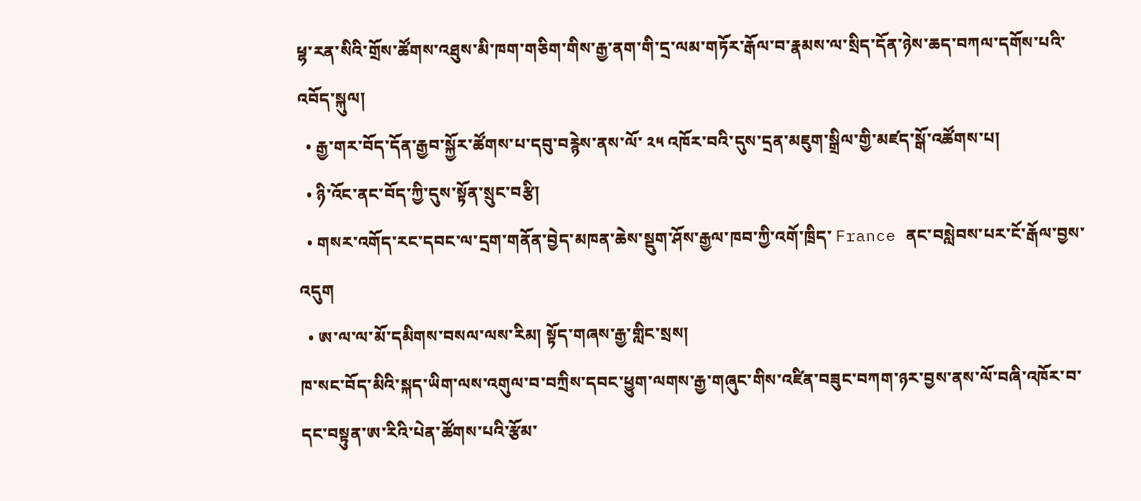ཕྷ་རན་སིའི་གྲོས་ཚོགས་འཐུས་མི་ཁག་གཅིག་གིས་རྒྱ་ནག་གི་དྲ་ལམ་གཏོར་རྒོལ་བ་རྣམས་ལ་སྲིད་དོན་ཉེས་ཆད་བཀལ་དགོས་པའི་འབོད་སྐུལ།
  • རྒྱ་གར་བོད་དོན་རྒྱབ་སྐྱོར་ཚོགས་པ་དབུ་བརྙེས་ནས་ལོ་ ༢༥ འཁོར་བའི་དུས་དྲན་མཇུག་སྒྲིལ་གྱི་མཛད་སྒོ་འཚོགས་པ།
  • ཉི་འོང་ནང་བོད་ཀྱི་དུས་སྟོན་སྲུང་བརྩི།
  • གསར་འགོད་རང་དབང་ལ་དྲག་གནོན་བྱེད་མཁན་ཆེས་སྡུག་ཤོས་རྒྱལ་ཁབ་ཀྱི་འགོ་ཁྲིད་ France ནང་བསླེབས་པར་ངོ་རྒོལ་བྱས་འདུག
  • ཨ་ལ་ལ་མོ་དམིགས་བསལ་ལས་རིམ། སྟོད་གཞས་རྒྱ་གླིང་སྲས།
ཁ་སང་བོད་མིའི་སྐད་ཡིག་ལས་འགུལ་བ་བཀྲིས་དབང་ཕྱུག་ལགས་རྒྱ་གཞུང་གིས་འཛིན་བཟུང་བཀག་ཉར་བྱས་ནས་ལོ་བཞི་འཁོར་བ་དང་བསྟུན་ཨ་རིའི་པེན་ཚོགས་པའི་རྩོམ་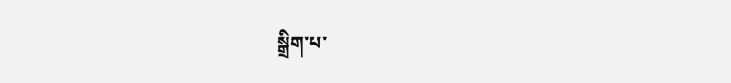སྒྲིག་པ་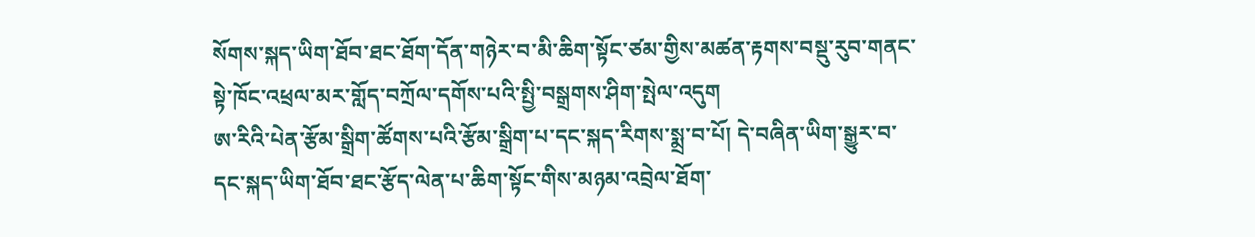སོགས་སྐད་ཡིག་ཐོབ་ཐང་ཐོག་དོན་གཉེར་བ་མི་ཆིག་སྟོང་ཙམ་གྱིས་མཚན་རྟགས་བསྡུ་རུབ་གནང་སྟེ་ཁོང་འཕྲལ་མར་གློད་བཀྲོལ་དགོས་པའི་སྤྱི་བསྒྲགས་ཤིག་སྤེལ་འདུག
ཨ་རིའི་པེན་རྩོམ་སྒྲིག་ཚོགས་པའི་རྩོམ་སྒྲིག་པ་དང་སྐད་རིགས་སྨྲ་བ་པོ། དེ་བཞིན་ཡིག་སྒྱུར་བ་དང་སྐད་ཡིག་ཐོབ་ཐང་རྩོད་ལེན་པ་ཆིག་སྟོང་གིས་མཉམ་འབྲེལ་ཐོག་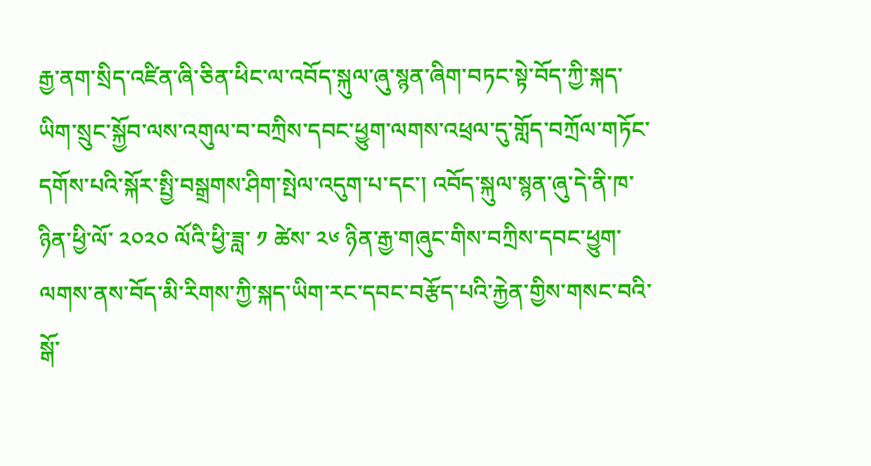རྒྱ་ནག་སྲིད་འཛིན་ཞི་ཅིན་ཕིང་ལ་འབོད་སྐུལ་ཞུ་སྙན་ཞིག་བཏང་སྟེ་བོད་ཀྱི་སྐད་ཡིག་སྲུང་སྐྱོབ་ལས་འགུལ་བ་བཀྲིས་དབང་ཕྱུག་ལགས་འཕྲལ་དུ་གློད་བཀྲོལ་གཏོང་དགོས་པའི་སྐོར་སྤྱི་བསྒྲགས་ཤིག་སྤེལ་འདུག་པ་དང་། འབོད་སྐུལ་སྙན་ཞུ་དེ་ནི་ཁ་ཉིན་ཕྱི་ལོ་ ༢༠༢༠ ལོའི་ཕྱི་ཟླ་ ༡ ཚེས་ ༢༦ ཉིན་རྒྱ་གཞུང་གིས་བཀྲིས་དབང་ཕྱུག་ལགས་ནས་བོད་མི་རིགས་ཀྱི་སྐད་ཡིག་རང་དབང་བརྩོད་པའི་རྐྱེན་གྱིས་གསང་བའི་སྒོ་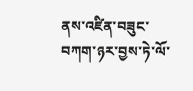ནས་འཛིན་བཟུང་བཀག་ཉར་བྱས་ཏེ་ལོ་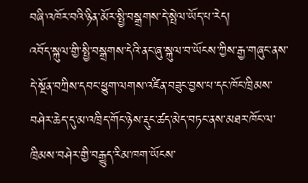བཞི་འཁོར་བའི་ཉིན་མོར་སྤྱི་བསྒྲགས་དེ་སྤེལ་ཡོད་པ་རེད།
འབོད་སྐུལ་གྱི་སྤྱི་བསྒྲགས་དེའི་ནང་ཞུ་སྐུལ་བ་ཡོངས་ཀྱིས་རྒྱ་གཞུང་ནས་དེ་སྔོན་བཀྲིས་དབང་ཕྱུག་ལགས་འཛིན་བཟུང་བྱས་པ་དང་ཁོང་ཁྲིམས་བཤེར་ཆེད་དུ་མ་འཁྲིད་གོང་ཉེས་རྡུང་ཚད་མེད་བཏང་ནས་མཐར་ཁོང་ལ་ཁྲིམས་བཤེར་གྱི་བརྒྱུད་རིམ་ཁག་ཡོངས་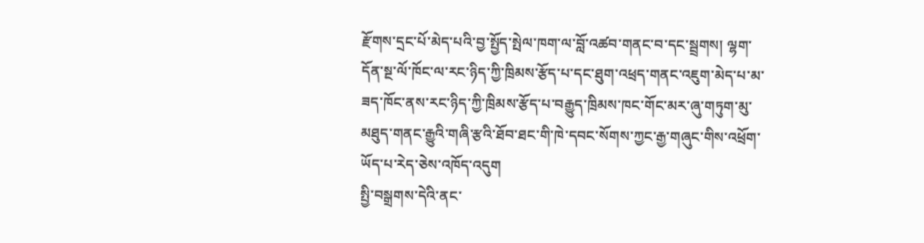རྫོགས་དྲང་པོ་མེད་པའི་བྱ་སྤྱོད་སྤེལ་ཁག་ལ་བློ་འཚབ་གནང་བ་དང་སྦྲགས། ལྷག་དོན་སྔ་ལོ་ཁོང་ལ་རང་ཉིད་ཀྱི་ཁྲིམས་རྩོད་པ་དང་ཐུག་འཕྲད་གནང་འཇུག་མེད་པ་མ་ཟད་ཁོང་ནས་རང་ཉིད་ཀྱི་ཁྲིམས་རྩོད་པ་བརྒྱུད་ཁྲིམས་ཁང་གོང་མར་ཞུ་གཏུག་མུ་མཐུད་གནང་རྒྱུའི་གཞི་རྩའི་ཐོབ་ཐང་གི་ཁེ་དབང་སོགས་ཀྱང་རྒྱ་གཞུང་གིས་འཕྲོག་ཡོད་པ་རེད་ཅེས་འཁོད་འདུག
སྤྱི་བསྒྲགས་དེའི་ནང་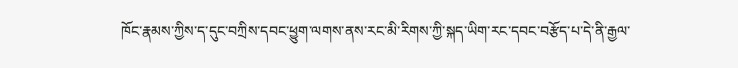ཁོང་རྣམས་ཀྱིས་ད་དུང་བཀྲིས་དབང་ཕྱུག་ལགས་ནས་རང་མི་རིགས་ཀྱི་སྐད་ཡིག་རང་དབང་བརྩོད་པ་དེ་ནི་རྒྱལ་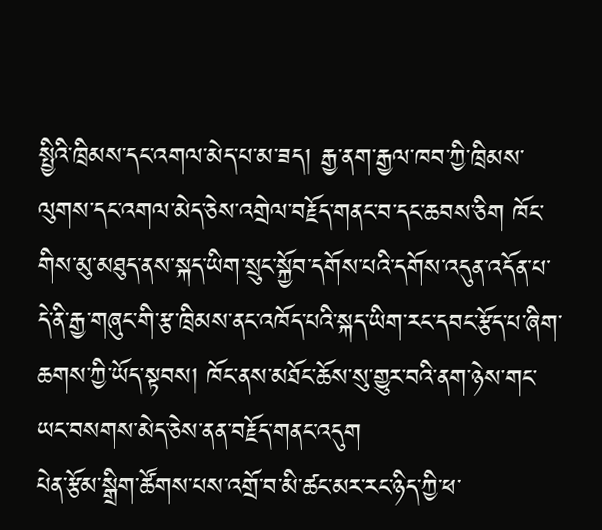སྤྱིའི་ཁྲིམས་དང་འགལ་མེད་པ་མ་ཟད། རྒྱ་ནག་རྒྱལ་ཁབ་ཀྱི་ཁྲིམས་ལུགས་དང་འགལ་མེད་ཅེས་འགྲེལ་བརྗོད་གནང་བ་དང་ཆབས་ཅིག ཁོང་གིས་མུ་མཐུད་ནས་སྐད་ཡིག་སྲུང་སྐྱོབ་དགོས་པའི་དགོས་འདུན་འདོན་པ་དེ་ནི་རྒྱ་གཞུང་གི་རྩ་ཁྲིམས་ནང་འཁོད་པའི་སྐད་ཡིག་རང་དབང་རྩོད་པ་ཞིག་ཆགས་ཀྱི་ཡོད་སྟབས། ཁོང་ནས་མཐོང་ཆོས་སུ་གྱུར་བའི་ནག་ཉེས་གང་ཡང་བསགས་མེད་ཅེས་ནན་བརྗོད་གནང་འདུག
པེན་རྩོམ་སྒྲིག་ཚོགས་པས་འགྲོ་བ་མི་ཚང་མར་རང་ཉིད་ཀྱི་ཕ་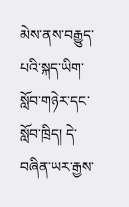མེས་ནས་བརྒྱུད་པའི་སྐད་ཡིག་སློབ་གཉེར་དང་སློབ་ཁྲིད། དེ་བཞིན་ཡར་རྒྱས་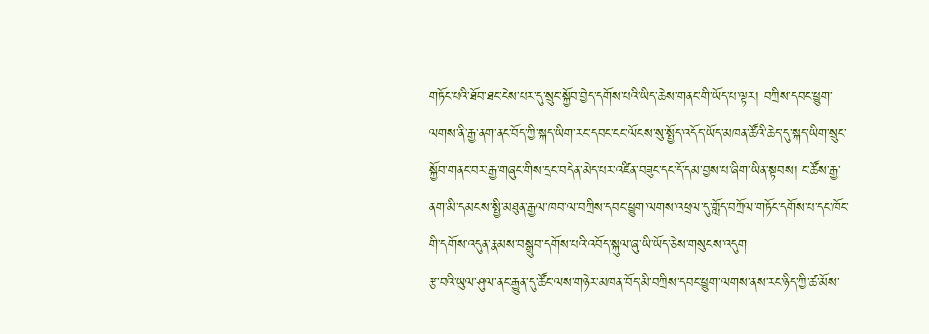གཏོང་པའི་ཐོབ་ཐང་ངེས་པར་དུ་སྲུང་སྐྱོབ་བྱེད་དགོས་པའི་ཡིད་ཆེས་གནང་གི་ཡོད་པ་ལྟར། བཀྲིས་དབང་ཕྱུག་ལགས་ནི་རྒྱ་ནག་ནང་བོད་ཀྱི་སྐད་ཡིག་རང་དབང་ངང་ལོངས་སུ་སྤྱོད་འདོད་ཡོད་མཁན་ཚོའི་ཆེད་དུ་སྐད་ཡིག་སྲུང་སྐྱོབ་གནང་བར་རྒྱ་གཞུང་གིས་དྲང་བདེན་མེད་པར་འཛིན་བཟུང་དང་དོ་དམ་བྱས་པ་ཞིག་ཡིན་སྟབས། ང་ཚོས་རྒྱ་ནག་མི་དམངས་སྤྱི་མཐུན་རྒྱལ་ཁབ་ལ་བཀྲིས་དབང་ཕྱུག་ལགས་འཕྲལ་དུ་གློད་བཀྲོལ་གཏོང་དགོས་པ་དང་ཁོང་གི་དགོས་འདུན་རྣམས་བསྒྲུབ་དགོས་པའི་འབོད་སྐུལ་ཞུ་ཡི་ཡོད་ཅེས་གསུངས་འདུག
རྩ་བའི་ཡུལ་ཤུལ་ནང་རྒྱུན་དུ་ཚོང་ལས་གཉེར་མཁན་བོད་མི་བཀྲིས་དབང་ཕྱུག་ལགས་ནས་རང་ཉིད་ཀྱི་ཚ་མོས་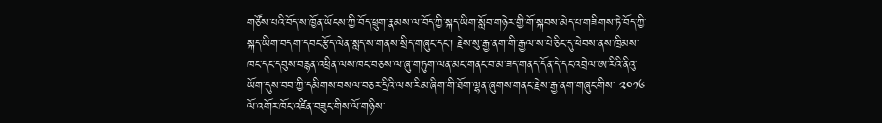གཙོས་པའི་བོད་ས་ཁྱོན་ཡོངས་ཀྱི་བོད་ཕྲུག་རྣམས་ལ་བོད་ཀྱི་སྐད་ཡིག་སློབ་གཉེར་གྱི་གོ་སྐབས་མེད་པ་གཟིགས་ཏེ་བོད་ཀྱི་སྐད་ཡིག་བདག་དབང་རྩོད་ལེན་སླད་ས་གནས་སྲིད་གཞུང་དང་། རྗེས་སུ་རྒྱ་ནག་གི་རྒྱལ་ས་པེ་ཅིང་དུ་ཕེབས་ནས་ཁྲིམས་ཁང་དང་དབུས་བརྙན་འཕྲིན་ལས་ཁང་བཅས་ལ་ཞུ་གཏུག་ལན་མང་གནང་བ་མ་ཟད་གནད་དོན་དེ་དང་འབྲེལ་ཨ་རིའི་ནིའུ་ཡོག་དུས་བབ་ཀྱི་དམིགས་བསལ་བཅར་དྲིའི་ལས་རིམ་ཞིག་གི་ཐོག་ལྷན་ཞུགས་གནང་རྗེས་རྒྱ་ནག་གཞུང་གིས་ ༢༠༡༦ ལོ་འགོར་ཁོང་འཛིན་བཟུང་གིས་ལོ་གཉིས་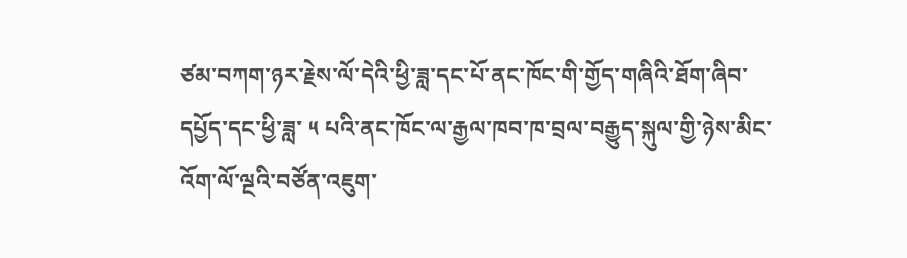ཙམ་བཀག་ཉར་རྗེས་ལོ་དེའི་ཕྱི་ཟླ་དང་པོ་ནང་ཁོང་གི་གྱོད་གཞིའི་ཐོག་ཞིབ་དཔྱོད་དང་ཕྱི་ཟླ་ ༥ པའི་ནང་ཁོང་ལ་རྒྱལ་ཁབ་ཁ་བྲལ་བརྒྱུད་སྐུལ་གྱི་ཉེས་མིང་འོག་ལོ་ལྔའི་བཙོན་འཇུག་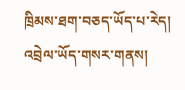ཁྲིམས་ཐག་བཅད་ཡོད་པ་རེད།
འབྲེལ་ཡོད་གསར་གནས།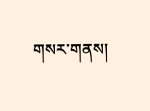གསར་གནས།